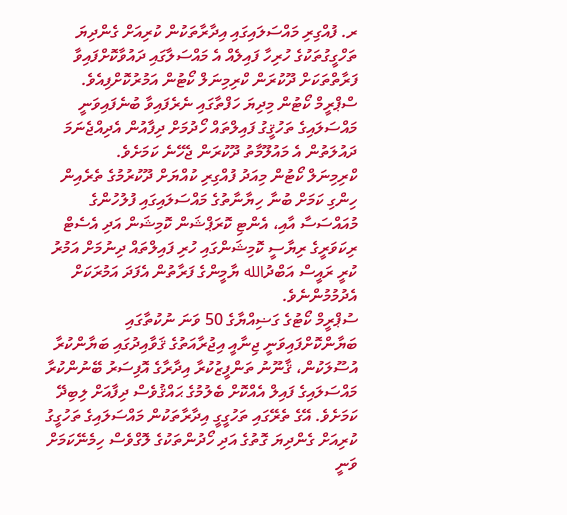ރ. ފުއްގިރި މައްސަލައިގައި އިދާރާތަކުން ކުރިއަށް ގެންދިޔަ ތަހްގީގުތަކުގެ ހުރިހާ ފައިލެއް އެ މައްސަލާގައި ދައުވާކޮށްފައިވާ ފަރާތްތަކަށް ދޫކުރަން ކްރިމިނަލް ކޯޓުން އަމުރުކޮށްފިއެވެ.
ސްޕްރީމް ކޯޓުން މިދިޔަ ހަފްތާގައި ނެރެފައިވާ ބުނެފައިވަނީ މައްސަލައިގެ ތަހުޤީގު ފައިލްތައް ހޯދުމަށް ދިފާއުން އެދިއްޖެނަމަ ދައުލަތުން އެ މައުލޫމާތު ދޫކުރަން ޖެހޭނެ ކަމަށެވެ.
ކްރިމިނަލް ކޯޓުން މިއަދު ފުއްގިރި ކުއްޔަށް ދޫކުރުމުގެ ތެރެއިން ހިންގި ކަމަށް ބުނާ ހިޔާނާތުގެ މައްސަލައިގައި ފުލުހުންގެ މުއައްސަސާ އާއި، އެންޓި ކޮރަޕްޝަން ކޮމިޝަން އަދި އެސެޓް ރިކަވަރީގެ ރިޔާސީ ކޮމިޝަންގައި ހުރި ފައިލްތައް ދިނުމަށް އަމުރު ކުރީ ރައީސް އަބްދުالله ޔާމީންގެ ފަރާތުން އެފަދަ އަމުރަކަށް އެދުމުމުންނެވެ.
ސުޕްރީމް ކޯޓުގެ ގަޟިއްޔާގެ 50 ވަނަ ނުކުތާގައި ބަޔާންކޮށްފައިވަނީ ޖިނާއީ އިޖުރާއަތުގެ ޤަވާއިދުގައި ބަޔާންކުރާ އުސޫލަކުން، ޤާނޫނު ތަންފީޒުކުރާ އިދާރާގެ އޮފިސަރު ބޭނުންކުރާ މައްސަލައިގެ ފައިލް އެއްކޮށް ބެލުމުގެ ޙައްޤުވެސް ދިފާއަށް ލިބިދޭ ކަމަށެވެ. އޭގެ ތެރޭގައި ތަހުގީގީ އިދާރާތަކުން މައްސަލައިގެ ތަހުގީގު ކުރިއަށް ގެންދިޔަ ގޮތުގެ އަދި ހޯދުންތަކުގެ ލޮގްވެސް ހިމެނޭކަމަށް ވަނީ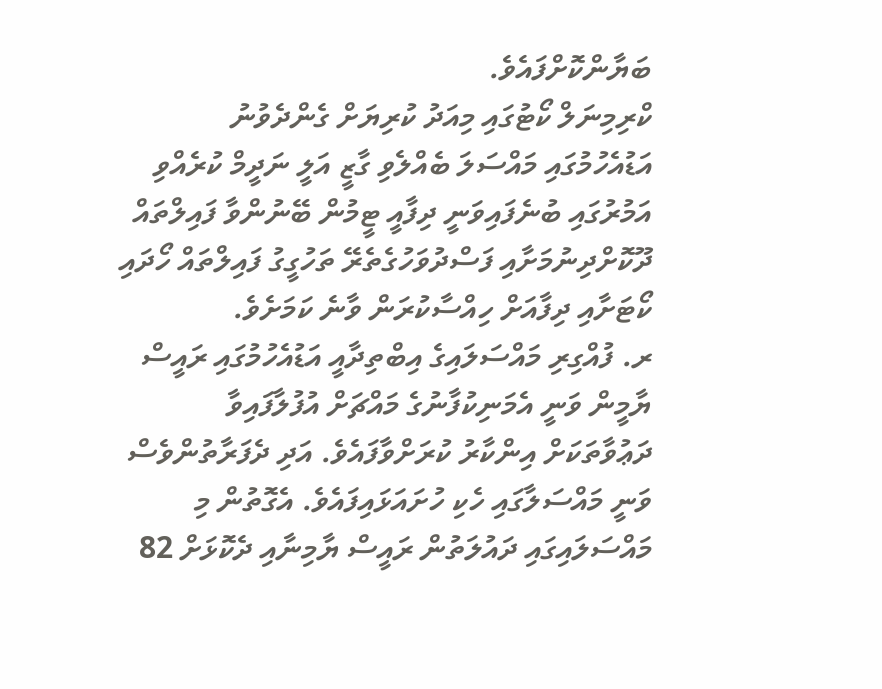ބަޔާންކޮށްފައެވެ.
ކްރިމިނަލް ކޯޓުގައި މިއަދު ކުރިޔަށް ގެންދެވުނު އަޑުއެހުމުގައި މައްސަލަ ބެއްލެވި ގާޒީ އަލީ ނަދީމް ކުރެއްވި އަމުރުގައި ބުނެފައިވަނީ ދިފާއީ ޓީމުން ބޭނުންވާ ފައިލްތައް ދޫކޮށްދިނުމަށާއި ފަސްދުވަހުގެތެރޭ ތަހުގީގު ފައިލްތައް ހޯދައި ކޯޓަށާއި ދިފާއަށް ހިއްސާކުރަން ވާނެ ކަމަށެވެ.
ރ. ފުއްގިރި މައްސަލައިގެ އިބްތިދާއީ އަޑުއެހުމުގައި ރައީސް ޔާމީން ވަނީ އެމަނިކުފާނުގެ މައްޗަށް އުފުލާފައިވާ ދަޢުވާތަކަށް އިންކާރު ކުރަށްވާފައެވެ. އަދި ދެފަރާތުންވެސް ވަނީ މައްސަލާގައި ހެކި ހުށައަޅައިފައެވެ. އެގޮތުން މި މައްސަލައިގައި ދައުލަތުން ރައީސް ޔާމިނާއި ދެކޮޅަށް 82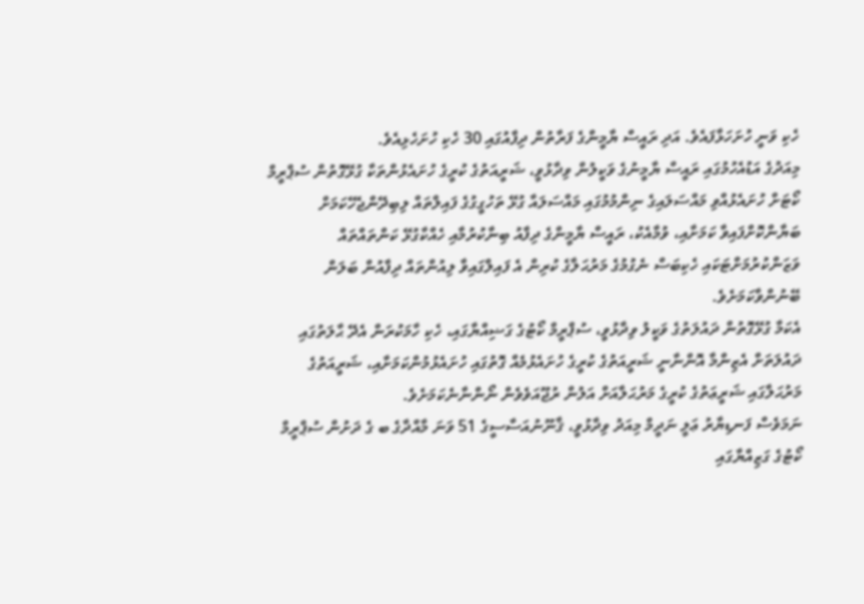ހެކި ވަނީ ހުށަހަޅާފައެވެ. އަދި ރައީސް ޔާމީންގެ ފަރާތުން ދިފާއުގައި 30 ހެކި ހުށަހެޅިއެވެ.
މިއަދުގެ އަޑުއެހުމުގައި ރައީސް ޔާމީނުގެ ވަކީލުން ވިދާޅުވީ، ޝަރީއަތުގެ ކުރީގެ ހުށައެޅުންތަކާ ގުޅޭގޮތުން ސުޕްރީމް ކޯޓަށް ހުށައެޅުއްވި މައްސަލައިގެ ނިންމުމުގައި މައްސަލައާ ގުޅޭ ތަހުގީގުގެ ފައިލްތައް ލިބިދޭންޖެހޭކަމަށް ބަޔާންކޮށްފައިވާ ކަމަށާއި، ވުމާއެކު، ރައީސް ޔާމީންގެ ދިފާއު ބިނާކުރުމާއި ހެއްކާގުޅޭ ކަންތައްތައް ވަޒަންކުރުމަށްޓަކައި ހެކިބަސް ނެގުމުގެ މަރުޙަލާގެ ކުރިން އެ ފައިލްގައިވާ ލިއުންތައް ދިފާއުން ބަލަން ބޭނުންވާކަމަށެވެ.
އެކަމާ ގުޅޭގޮތުން ދައުލަތުގެ ވަކީލު ވިދާޅުވީ، ސުޕްރީމް ކޯޓުގެ ގަޟިއްޔާގައި، ހެކި ހާމަކުރަން އެދޭ ޙާލަތުގައި ދައުލަތަށް އެޒިންމާ އޮންނާނީ ޝަރީއަތުގެ ކުރީގެ ހުށައެޅުމެއް ގޮތުގައި ހުށައެޅުމުންކަމަށާއި، ޝަރީއަތުގެ މަރުޙަލާގައި ޝަރީޢަތުގެ ކުރީގެ މަރުޙަލާއަށް އަލުން ރުޖޫއަވެވެން ނޯންނާނެކަމަށެވެ.
ނަމަވެސް ފަނޑިޔާރު ޢަލީ ނަދީމް މިއަދު ވިދާޅުވީ، ޤާނޫނުއަސާސީގެ 51 ވަނަ މާއްދާގެ ބ ގެ ދަށުން ސުޕްރީމް ކޯޓުގެ ގަޒިއްޔާގައި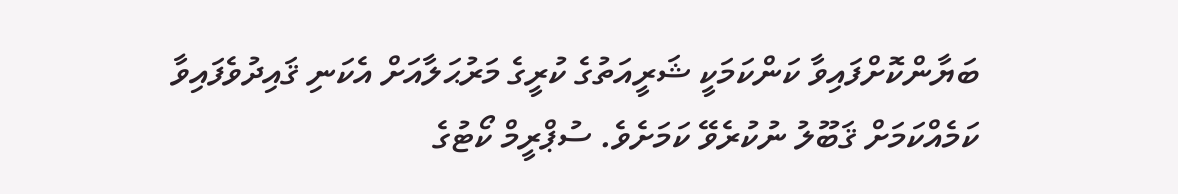ބަޔާންކޮށްފައިވާ ކަންކަމަކީ ޝަރީއަތުގެ ކުރީގެ މަރުޙަލާއަށް އެކަނި ޤައިދުވެފައިވާ ކަމެއްކަމަށް ޤަބޫލު ނުކުރެވޭ ކަމަށެވެ. ސުޕްރީމް ކޯޓުގެ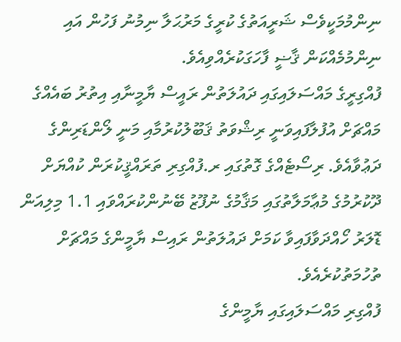ނިންމުމަކީވެސް ޝަރީއަތުގެ ކުރީގެ މަރުޙަލާ ނިމުނު ފަހުން އައި ނިންމުމެއްކަން ޤާޟީ ފާހަގަކުރެއްވިއެވެ.
ފުއްގިރީގެ މައްސަލައިގައި ދައުލަތުން ރައީސް ޔާމީނާއި އިތުރު ބައެއްގެ މައްޗަށް އުފުލާފައިވަނީ ރިޝްވަތު ޤަބޫލުކުރުމާއި މަނީ ލޯންޑަރިންގެ ދަޢުވާއެވެ. ރިސޯޓެއްގެ ގޮތުގައި ރ.ފުއްގިރި ތަރައްޤީކުރަން ކުއްޔަށް ދޫކުރުމުގެ މުޢާމަލާތުގައި މަޤާމުގެ ނުފޫޒު ބޭނުންކުރައްވައި 1.1 މިލިއަން ޑޮލަރު ހޯއްދަވާފައިވާ ކަމަށް ދައުލަތުން ރައިސް ޔާމީންގެ މައްޗަށް ތުހުމަތުކުރެއެވެ.
ފުއްގިރި މައްސަލައިގައި ޔާމީންގެ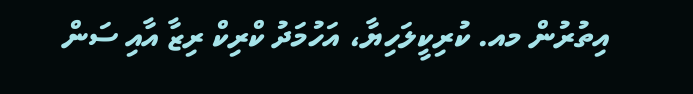އިތުރުން މއ. ކުރިކީލަހިޔާ، އަހުމަދު ކްރިކް ރިޒާ އާއި ސަން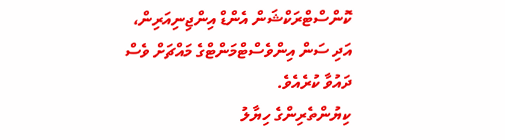ކޮންސްޓްރަކްޝަން އެންޑް އިންޖިނިއަރިން، އަދި ސަން އިންވެސްޓްމަންޓްގެ މައްޗަށް ވެސް ދައުވާ ކުރެއެވެ.
ކިޔުންތެރިންގެ ހިޔާލު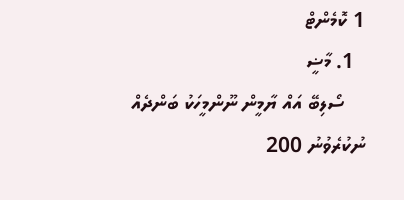1 ކޮމެންޓް
  1. މާޟީ
    ސޯލިބޭ އައް ޔާމީން ނޫންމީހަކު ބަންދެއް ނުކުރެވުނު 200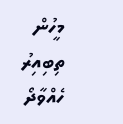މީހުން ތިބިއިރު ހެއްވާދޯ